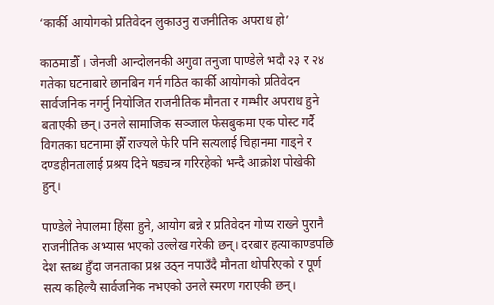‘कार्की आयोगको प्रतिवेदन लुकाउनु राजनीतिक अपराध हो’

काठमाडौँ । जेनजी आन्दोलनकी अगुवा तनुजा पाण्डेले भदौ २३ र २४ गतेका घटनाबारे छानबिन गर्न गठित कार्की आयोगको प्रतिवेदन सार्वजनिक नगर्नु नियोजित राजनीतिक मौनता र गम्भीर अपराध हुने बताएकी छन्। उनले सामाजिक सञ्जाल फेसबुकमा एक पोस्ट गर्दै विगतका घटनामा झैँ राज्यले फेरि पनि सत्यलाई चिहानमा गाड्ने र दण्डहीनतालाई प्रश्रय दिने षड्यन्त्र गरिरहेको भन्दै आक्रोश पोखेकी हुन्।

पाण्डेले नेपालमा हिंसा हुने, आयोग बन्ने र प्रतिवेदन गोप्य राख्ने पुरानै राजनीतिक अभ्यास भएको उल्लेख गरेकी छन्। दरबार हत्याकाण्डपछि देश स्तब्ध हुँदा जनताका प्रश्न उठ्न नपाउँदै मौनता थोपरिएको र पूर्ण सत्य कहिल्यै सार्वजनिक नभएको उनले स्मरण गराएकी छन्।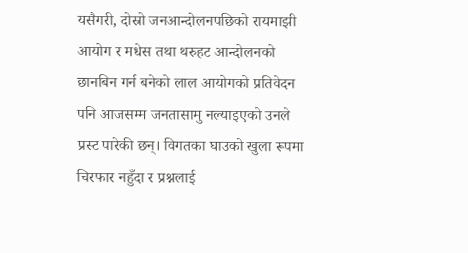यसैगरी, दोस्रो जनआन्दोलनपछिको रायमाझी आयोग र मधेस तथा थरुहट आन्दोलनको छानबिन गर्न बनेको लाल आयोगको प्रतिवेदन पनि आजसम्म जनतासामु नल्याइएको उनले प्रस्ट पारेकी छन्। विगतका घाउको खुला रूपमा चिरफार नहुँदा र प्रश्नलाई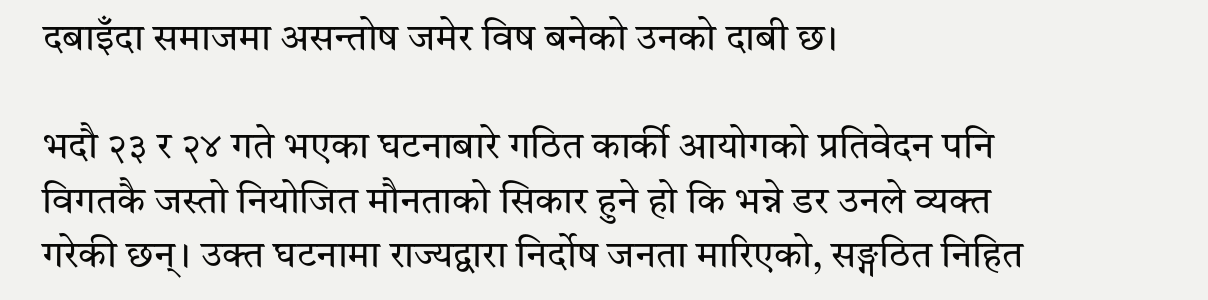दबाइँदा समाजमा असन्तोष जमेर विष बनेको उनको दाबी छ।

भदौ २३ र २४ गते भएका घटनाबारे गठित कार्की आयोगको प्रतिवेदन पनि विगतकै जस्तो नियोजित मौनताको सिकार हुने हो कि भन्ने डर उनले व्यक्त गरेकी छन्। उक्त घटनामा राज्यद्वारा निर्दोष जनता मारिएको, सङ्गठित निहित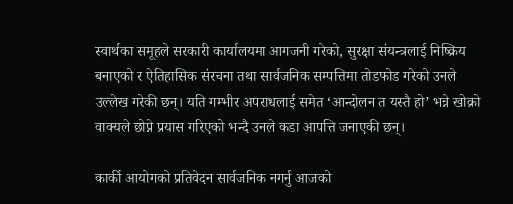स्वार्थका समूहले सरकारी कार्यालयमा आगजनी गरेको, सुरक्षा संयन्त्रलाई निष्क्रिय बनाएको र ऐतिहासिक संरचना तथा सार्वजनिक सम्पत्तिमा तोडफोड गरेको उनले उल्लेख गरेकी छन्। यति गम्भीर अपराधलाई समेत ‘आन्दोलन त यस्तै हो’ भन्ने खोक्रो वाक्यले छोप्ने प्रयास गरिएको भन्दै उनले कडा आपत्ति जनाएकी छन्।

कार्की आयोगको प्रतिवेदन सार्वजनिक नगर्नु आजको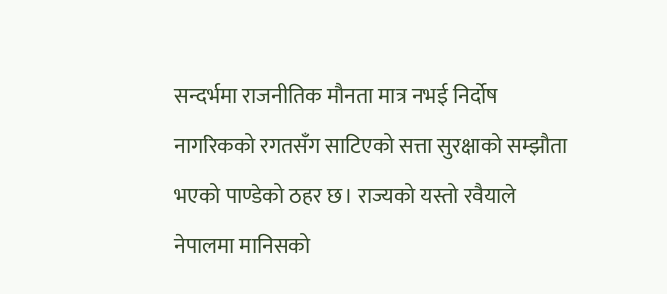सन्दर्भमा राजनीतिक मौनता मात्र नभई निर्दोष नागरिकको रगतसँग साटिएको सत्ता सुरक्षाको सम्झौता भएको पाण्डेको ठहर छ। राज्यको यस्तो रवैयाले नेपालमा मानिसको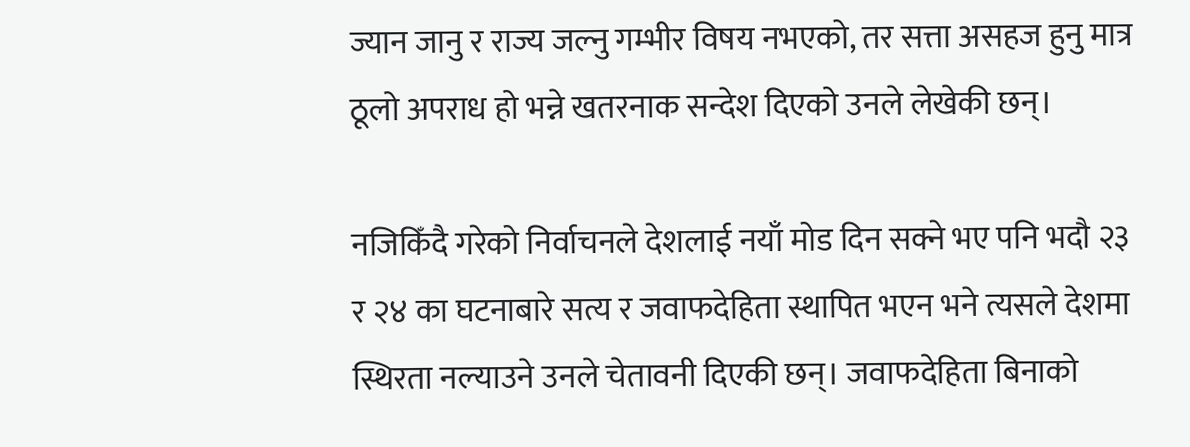ज्यान जानु र राज्य जल्नु गम्भीर विषय नभएको, तर सत्ता असहज हुनु मात्र ठूलो अपराध हो भन्ने खतरनाक सन्देश दिएको उनले लेखेकी छन्।

नजिकिँदै गरेको निर्वाचनले देशलाई नयाँ मोड दिन सक्ने भए पनि भदौ २३ र २४ का घटनाबारे सत्य र जवाफदेहिता स्थापित भएन भने त्यसले देशमा स्थिरता नल्याउने उनले चेतावनी दिएकी छन्। जवाफदेहिता बिनाको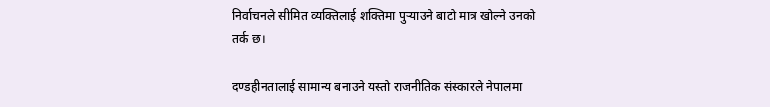निर्वाचनले सीमित व्यक्तिलाई शक्तिमा पुर्‍याउने बाटो मात्र खोल्ने उनको तर्क छ।

दण्डहीनतालाई सामान्य बनाउने यस्तो राजनीतिक संस्कारले नेपालमा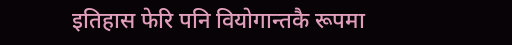इतिहास फेरि पनि वियोगान्तकै रूपमा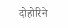दोहोरिने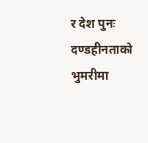र देश पुनः दण्डहीनताको भुमरीमा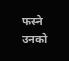फस्ने उनको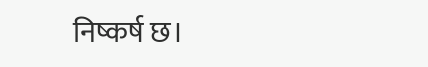निष्कर्ष छ।